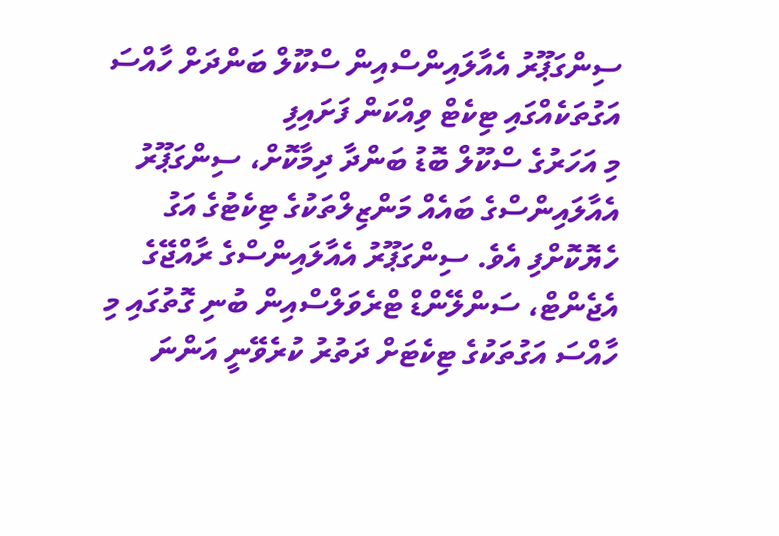ސިންގަޕޫރު އެއާލައިންސްއިން ސްކޫލް ބަންދަށް ހާއްސަ އަގުތަކެއްގައި ޓިކެޓް ވިއްކަން ފަށައިފި
މި އަހަރުގެ ސްކޫލް ބޮޑު ބަންދާ ދިމާކޮށް، ސިންގަޕޫރު އެއާލައިންސްގެ ބައެއް މަންޒިލްތަކުގެ ޓިކެޓުގެ އަގު ހެޔޮކޮށްފި އެވެ. ސިންގަޕޫރު އެއާލައިންސްގެ ރާއްޖޭގެ އެޖެންޓް، ސަންލޭންޑް ޓްރެވަލްސްއިން ބުނި ގޮތުގައި މި ހާއްސަ އަގުތަކުގެ ޓިކެޓަށް ދަތުރު ކުރެވޭނީ އަންނަ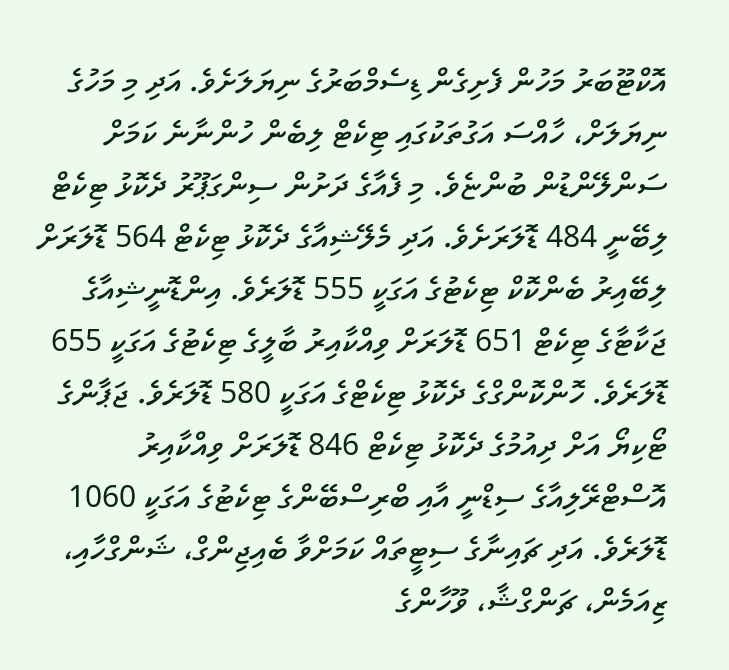އޮކްޓޫބަރު މަހުން ފެށިގެން ޑިސެމްބަރުގެ ނިޔަލަށެވެ. އަދި މި މަހުގެ ނިޔަލަށް، ހާއްސަ އަގުތަކުގައި ޓިކެޓް ލިބެން ހުންނާނެ ކަމަށް ސަންލޭންޑުން ބުންޏެވެ. މި ފެއާގެ ދަށުން ސިންގަޕޫރު ދެކޮޅު ޓިކެޓް ލިބޭނީ 484 ޑޮލަރަށެވެ. އަދި މެލޭޝިއާގެ ދެކޮޅު ޓިކެޓް 564 ޑޮލަރަށް ލިބޭއިރު ބެންކޮކް ޓިކެޓުގެ އަގަކީ 555 ޑޮލަރެވެ. އިންޑޮނީޝިއާގެ ޖަކާޓާގެ ޓިކެޓް 651 ޑޮލަރަށް ވިއްކާއިރު ބާލީގެ ޓިކެޓުގެ އަގަކީ 655 ޑޮލަރެވެ. ހޮންކޮންގްގެ ދެކޮޅު ޓިކެޓްގެ އަގަކީ 580 ޑޮލަރެވެ. ޖަޕާންގެ ޓޯކިޔޯ އަށް ދިއުމުގެ ދެކޮޅު ޓިކެޓް 846 ޑޮލަރަށް ވިއްކާއިރު އޮސްޓްރޭލިއާގެ ސިޑްނީ އާއި ބްރިސްބޭންގެ ޓިކެޓުގެ އަގަކީ 1060 ޑޮލަރެވެ. އަދި ޗައިނާގެ ސިޓީތައް ކަމަށްވާ ބެއިޖިންގް، ޝަންގްހާއި، ޒިއަމެން، ޗަންގްޝާ، ވޫހާންގެ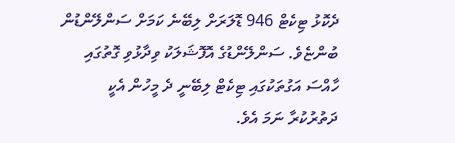ދެކޮޅު ޓިކެޓް 946 ޑޮލަރަށް ލިބޭނެ ކަމަށް ސަންލޭންޑުން ބުންޏެވެ. ސަންލޭންޑުގެ އޮފޮޝަލަކު ވިދާޅުވި ގޮތުގައި ހާއްސަ އަގުތަކުގައި ޓިކެޓް ލިބޭނީ ދެ މީހުން އެކީ ދަތުރުކުރާ ނަމަ އެވެ.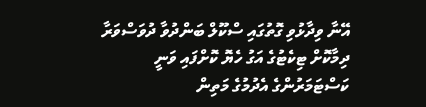އޭނާ ވިދާޅުވި ގޮތުގައި ސްކޫލް ބަންދުވާ ދުވަސްވަރާ ދިމާކޮށް ޓިކެޓުގެ އަގު ހެޔޮ ކޮށްފައި ވަނީ ކަސްޓަމަރުންގެ އެދުމުގެ މަތިން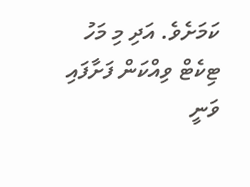ކަމަށެވެ. އަދި މި މަހު ޓިކެޓް ވިއްކަން ފަށާފައި ވަނީ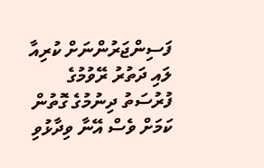ފަސިންޖަރުންނަށް ކުރިއާ ލައި ދަތުރު ރޭވުމުގެ ފުރުސަތު ދިނުމުގެ ގޮތުން ކަމަށް ވެސް އޭނާ ވިދާޅުވި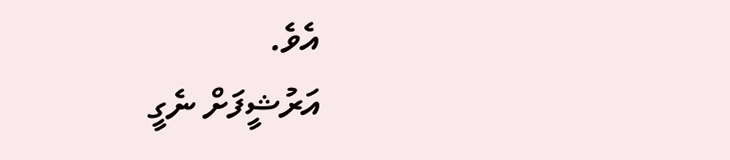އެވެ.
އަރުޝީފަށް ނެގީ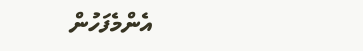އެންމެފަހުން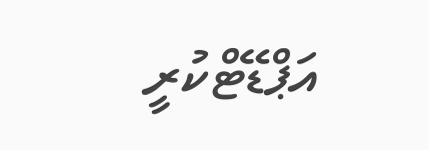އަޕްޑޭޓްކުރީ